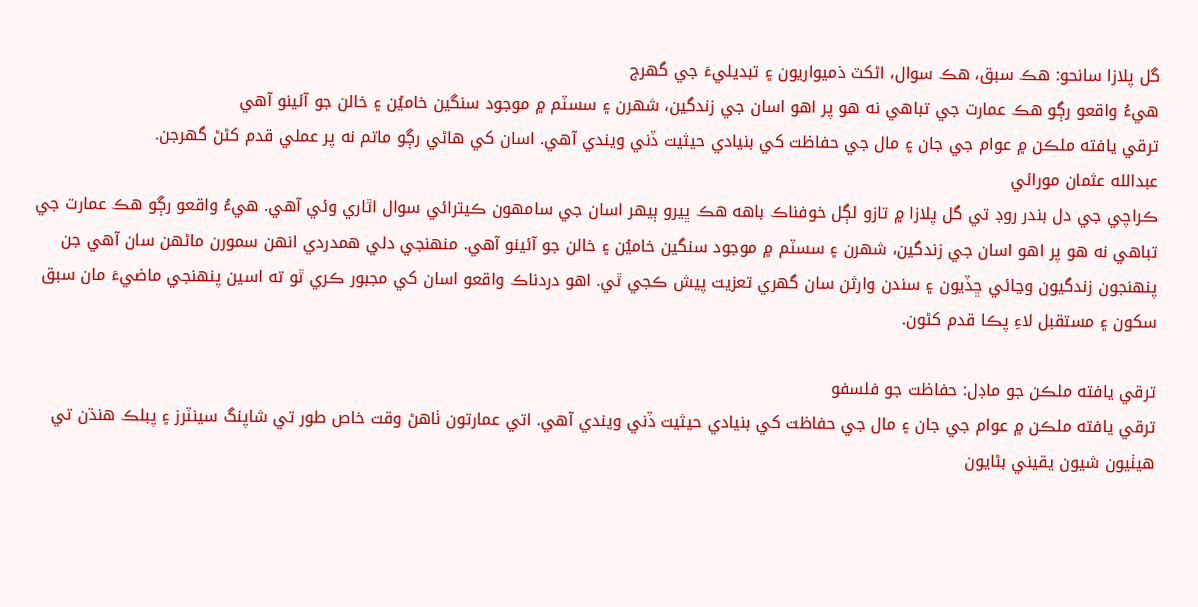گل پلازا سانحو: هڪ سبق، هڪ سوال، اڻکٽ ذميواريون ۽ تبديليءَ جي گھرج
هيءُ واقعو رڳو هڪ عمارت جي تباهي نه هو پر اهو اسان جي زندگين، شهرن ۽ سسٽم ۾ موجود سنگين خاميُن ۽ خالن جو آئينو آهي
ترقي يافته ملڪن ۾ عوام جي جان ۽ مال جي حفاظت کي بنيادي حيثيت ڏني ويندي آهي. اسان کي هاڻي رڳو ماتم نه پر عملي قدم کڻڻ گهرجن.
عبدالله عثمان مورائي
ڪراچي جي دل بندر روڊ تي گل پلازا ۾ تازو لڳل خوفناڪ باهه هڪ ڀيرو ٻيهر اسان جي سامهون ڪيترائي سوال اٿاري وئي آهي. هيءُ واقعو رڳو هڪ عمارت جي تباهي نه هو پر اهو اسان جي زندگين، شهرن ۽ سسٽم ۾ موجود سنگين خاميُن ۽ خالن جو آئينو آهي. منهنجي دلي همدردي انهن سمورن ماڻهن سان آهي جن پنهنجون زندگيون وڃائي ڇڏيون ۽ سندن وارثن سان گهري تعزيت پيش ڪجي ٿي. اهو دردناڪ واقعو اسان کي مجبور ڪري ٿو ته اسين پنهنجي ماضيءَ مان سبق سکون ۽ مستقبل لاءِ پڪا قدم کڻون.

ترقي يافته ملڪن جو ماڊل: حفاظت جو فلسفو
ترقي يافته ملڪن ۾ عوام جي جان ۽ مال جي حفاظت کي بنيادي حيثيت ڏني ويندي آهي. اتي عمارتون ٺاهڻ وقت خاص طور تي شاپنگ سينٽرز ۽ پبلڪ هنڌن تي هيٺيون شيون يقيني بڻايون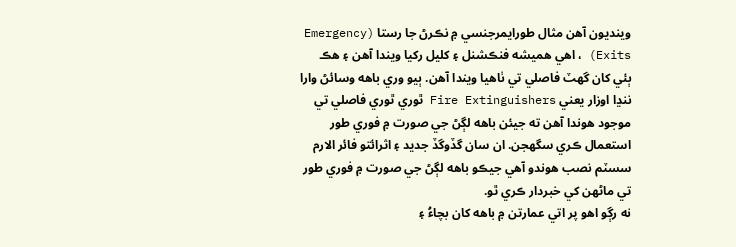وينديون آهن مثال طورايمرجنسي ۾ نڪرڻ جا رستا (Emergency Exits) ، اهي هميشه فنڪشنل ۽ کليل رکيا ويندا آهن ۽ هڪ ٻئي کان گهٽ فاصلي تي ٺاهيا ويندا آهن. ٻيو وري باهه وسائڻ وارا ننڍا اوزار يعني Fire Extinguishers ٿوري ٿوري فاصلي تي موجود هوندا آهن ته جيئن باهه لڳڻ جي صورت ۾ فوري طور استعمال ڪري سگهجن. ان سان گڏوگڏ جديد ۽ اثرائتو فائر الارم سسٽم نصب هوندو آهي جيڪو باهه لڳڻ جي صورت ۾ فوري طور تي ماڻهن کي خبردار ڪري ٿو.
نه رڳو اهو پر اتي عمارتن ۾ باهه کان بچاءُ ۽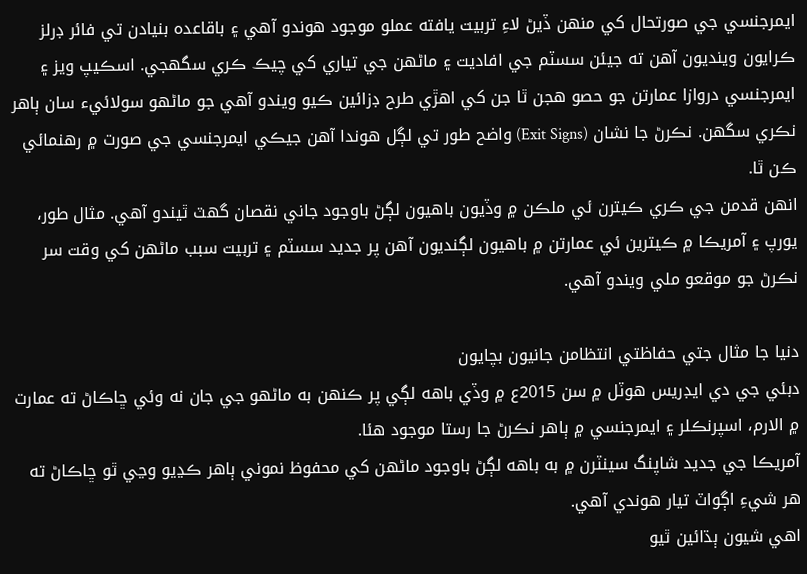ايمرجنسي جي صورتحال کي منهن ڏيڻ لاءِ تربيت يافته عملو موجود هوندو آهي ۽ باقاعده بنيادن تي فائر ڊرلز ڪرايون وينديون آهن ته جيئن سسٽم جي افاديت ۽ ماڻهن جي تياري کي چيڪ ڪري سگهجي. اسڪيپ ويز ۽ ايمرجنسي دروازا عمارتن جو حصو هجن ٿا جن کي اهڙي طرح ڊزائين ڪيو ويندو آهي جو ماڻهو سولائيء سان ٻاهر نڪري سگهن. نڪرڻ جا نشان (Exit Signs) واضح طور تي لڳل هوندا آهن جيڪي ايمرجنسي جي صورت ۾ رهنمائي ڪن ٿا.
انهن قدمن جي ڪري ڪيترن ئي ملڪن ۾ وڏيون باهيون لڳڻ باوجود جاني نقصان گهٽ ٿيندو آهي. مثال طور، يورپ ۽ آمريڪا ۾ ڪيترين ئي عمارتن ۾ باهيون لڳنديون آهن پر جديد سسٽم ۽ تربيت سبب ماڻهن کي وقت سر نڪرڻ جو موقعو ملي ويندو آهي.

دنيا جا مثال جتي حفاظتي انتظامن جانيون بچايون
دبئي جي دي ايڊريس هوٽل ۾ سن 2015ع ۾ وڏي باهه لڳي پر ڪنهن به ماڻهو جي جان نه وئي ڇاڪاڻ ته عمارت ۾ الارم، اسپرنڪلر ۽ ايمرجنسي ۾ ٻاهر نڪرڻ جا رستا موجود هئا.
آمريڪا جي جديد شاپنگ سينٽرن ۾ به باهه لڳڻ باوجود ماڻهن کي محفوظ نموني ٻاهر ڪڍيو وڃي ٿو ڇاڪاڻ ته هر شيءِ اڳواٽ تيار هوندي آهي.
اهي شيون ٻڌائين ٿيو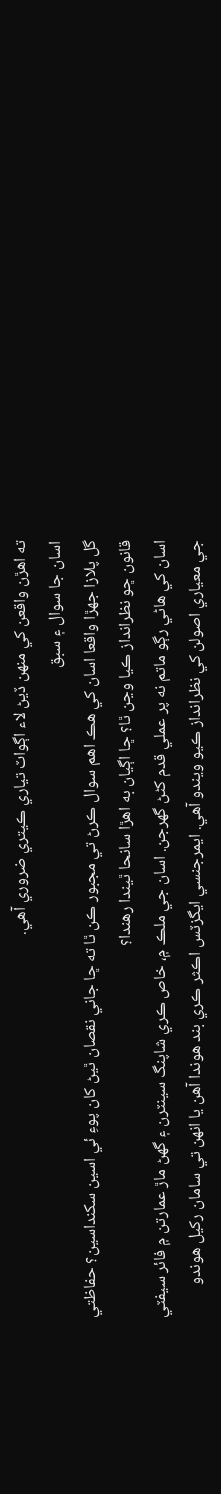ته اهڙن واقعن کي منهن ڏيڻ لاء اڳواٽ تياري ڪيتري ضروري آهي.
اسان جا سوال ۽ سبق
گل پلازا جهڙا واقعا اسان کي هڪ اهم سوال ڪرڻ تي مجبور ڪن ٿا ته ڇا جاني نقصان ٿيڻ کان پوءِ ئي اسين سکنداسين؟ حفاظتي قانون ڇو نظرانداز ڪيا وڃن ٿا؟ ڇا اڳيان به اهڙا سانحا ٿيندا رهندا؟
اسان کي هاڻي رڳو ماتم نه پر عملي قدم کڻڻ گهرجن. اسان جي ملڪ ۾، خاص ڪري شاپنگ سينٽرن ۽ گهڻ ماڙ عمارتن ۾ فائر سيفٽي جي معياري اصولن کي نظرانداز ڪيو ويندو آهي. ايمرجنسي ايگزٽس اڪثر ڪري بند هوندا آهن يا انهن تي سامان رکيل هوندو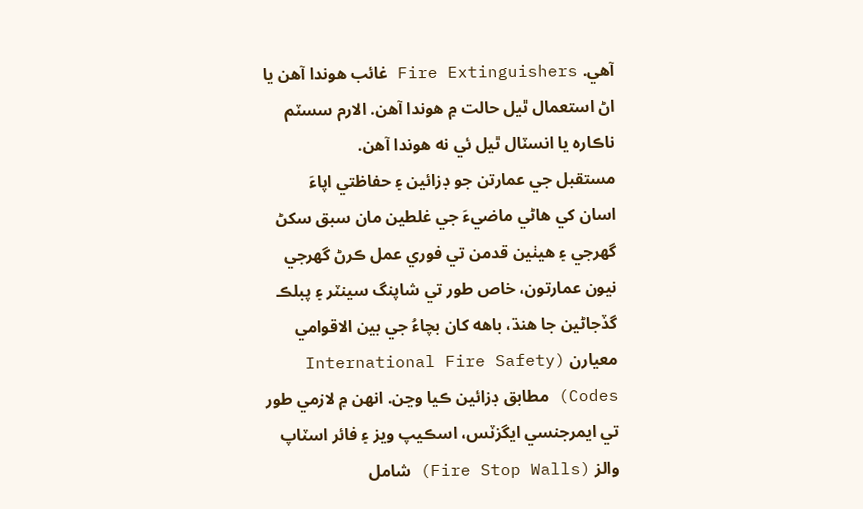آهي. Fire Extinguishers غائب هوندا آهن يا اڻ استعمال ٿيل حالت ۾ هوندا آهن. الارم سسٽم ناڪاره يا انسٽال ٿيل ئي نه هوندا آهن.
مستقبل جي عمارتن جو ڊزائين ۽ حفاظتي اپاءَ
اسان کي هاڻي ماضيءَ جي غلطين مان سبق سکڻ گهرجي ۽ هيٺين قدمن تي فوري عمل ڪرڻ گهرجي
نيون عمارتون، خاص طور تي شاپنگ سينٽر ۽ پبلڪ گڏجاڻين جا هنڌ، باهه کان بچاءُ جي بين الاقوامي معيارن (International Fire Safety Codes) مطابق ڊزائين ڪيا وڃن. انهن ۾ لازمي طور تي ايمرجنسي ايگزٽس، اسڪيپ ويز ۽ فائر اسٽاپ والز (Fire Stop Walls) شامل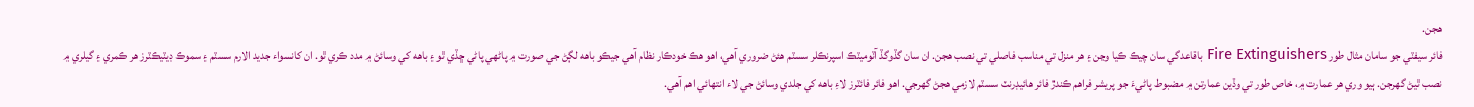هجن.
فائر سيفٽي جو سامان مثال طور Fire Extinguishers باقاعدگي سان چيڪ ڪيا وڃن ۽ هر منزل تي مناسب فاصلي تي نصب هجن. ان سان گڏوگڏ آٽوميٽڪ اسپرنڪلر سسٽم هئڻ ضروري آهي، اهو هڪ خودڪار نظام آهي جيڪو باهه لڳڻ جي صورت ۾ پاڻهي پاڻي ڇڏي ٿو ۽ باهه کي وسائڻ ۾ مدد ڪري ٿو. ان کانسواء جديد الارم سسٽم ۽ سموڪ ڊيٽيڪٽرز هر ڪمري ۽ گيلري ۾ نصب ٿيڻ گهرجن. ٻيو وري هر عمارت ۾، خاص طور تي وڏين عمارتن ۾ مضبوط پاڻيءَ جو پريشر فراهم ڪندڙ فائر هائيڊرنٽ سسٽم لازمي هجڻ گهرجي. اهو فائر فائٽرز لاءِ باهه کي جلدي وسائڻ جي لاء انتهائي اهم آهي.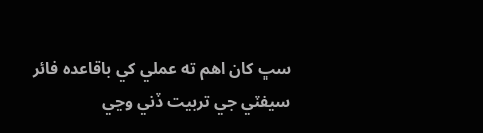سڀ کان اهم ته عملي کي باقاعده فائر سيفٽي جي تربيت ڏني وڃي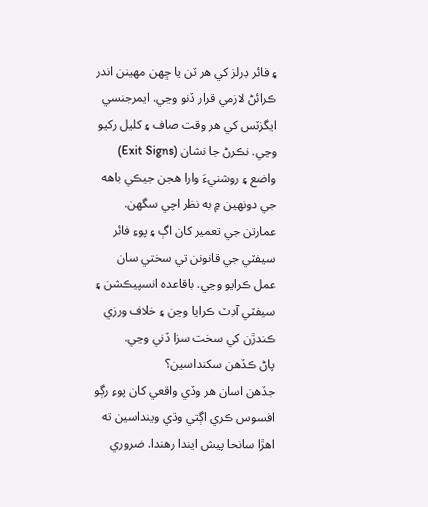۽ فائر ڊرلز کي هر ٽن يا ڇهن مهينن اندر ڪرائڻ لازمي قرار ڏنو وڃي. ايمرجنسي ايگزٽس کي هر وقت صاف ۽ کليل رکيو وڃي. نڪرڻ جا نشان (Exit Signs) واضع ۽ روشنيءَ وارا هجن جيڪي باهه جي دونهين ۾ به نظر اچي سگهن.
عمارتن جي تعمير کان اڳ ۽ پوءِ فائر سيفٽي جي قانونن تي سختي سان عمل ڪرايو وڃي. باقاعده انسپيڪشن ۽ سيفٽي آڊٽ ڪرايا وڃن ۽ خلاف ورزي ڪندڙن کي سخت سزا ڏني وڃي.
پاڻ ڪڏهن سکنداسين؟
جڏهن اسان هر وڏي واقعي کان پوءِ رڳو افسوس ڪري اڳتي وڌي وينداسين ته اهڙا سانحا پيش ايندا رهندا. ضروري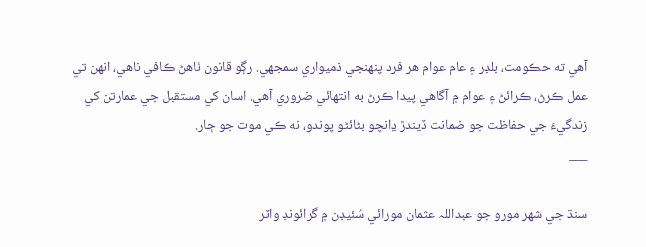آهي ته حڪومت، بلڊر ۽ عام عوام هر فرد پنهنجي ذميواري سمجهي. رڳو قانون ٺاهڻ ڪافي ناهي، انهن تي عمل ڪرڻ، ڪرائڻ ۽ عوام ۾ آگاهي پيدا ڪرڻ به انتهائي ضروري آهي. اسان کي مستقبل جي عمارتن کي زندگيءَ جي حفاظت جو ضمانت ڏيندڙ ڍانچو بڻائڻو پوندو، نه ڪي موت جو ڄار.
___

سنڌ جي شھر مورو جو عبداللہ عثمان مورائي سُئيڊن ۾ گرائونڊ واٽر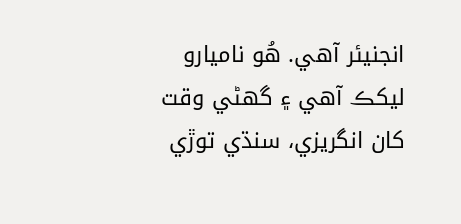انجنيئر آھي. ھُو ناميارو ليکڪ آھي ۽ گھڻي وقت کان انگريزي، سنڌي توڙي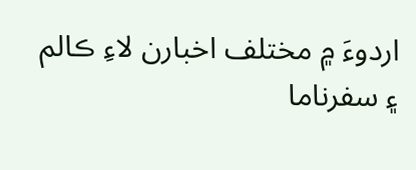اردوءَ ۾ مختلف اخبارن لاءِ ڪالم ۽ سفرناما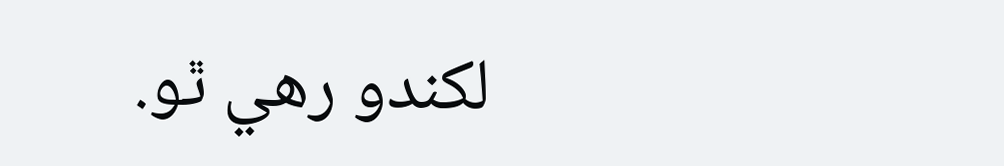لکندو رھي ٿو.